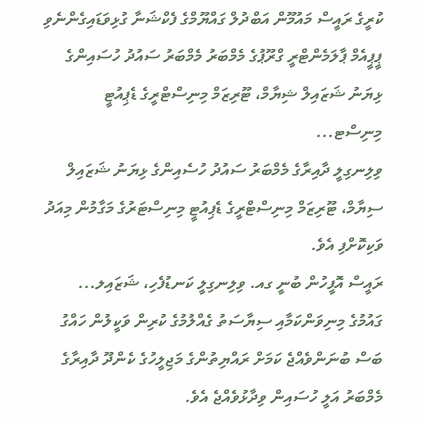ކުރީގެ ރައީސް މައުމޫން އަބްދުލް ގައްޔޫމްގެ ފެކްޝަނާ ގުޅިވަޑައިގެންނެވި ޕީޕީއެމް ޕާލަމެންޓްރީ ގްރޫޕުގެ މެމްބަރު މެމްބަރު ސައުދު ހުސައިންގެ ޅިޔަނު ޝަޒައިލް ޝިޔާމް، ޓޫރިޒަމް މިނިސްޓްރީގެ ޑެޕިއުޓީ މިނިސްޓ...
ވިލިނގިލީ ދާއިރާގެ މެމްބަރު ސައުދު ހުސެއިންގެ ޅިޔަނު ޝަޒައިލް ސިޔާމް، ޓޫރިޒަމް މިނިސްޓްރީގެ ޑެޕިއުޓީ މިނިސްޓަރުގެ މަގާމުން މިއަދު ވަކިކޮށްފި އެވެ.
ރައީސް އޮފީހުން ބުނީ ގއ. ވިލިނގިލީ ކަނޑުފެހި، ޝަޒައިލ...
ގައުމުގެ މިނިވަންކަމާއި ސިޔާސަތު ގެއްލުމުގެ ކުރިން ވަކީލުން ހައްގު ބަސް ބުނަންވެއްޖެ ކަމަށް ރައްޔިތުންގެ މަޖިލީހުގެ ކެންދޫ ދާއިރާގެ މެމްބަރު އަލީ ހުސައިން ވިދާޅުވެއްޖެ އެވެ.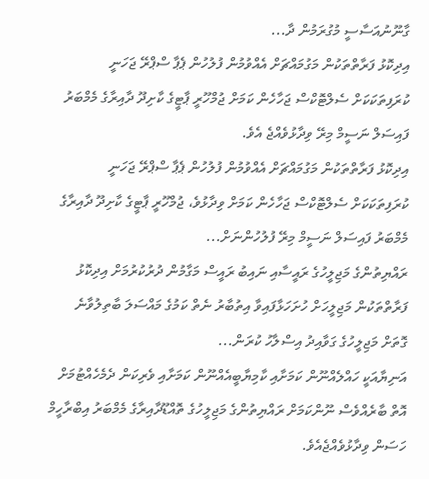ގާނޫނުއަސާސީ މުގުރަމުން ދާ...
އިދިކޮޅު ފަރާތްތަކުން މަގުމައްޗަށް އެއްވުމުން ފުލުހުން ޕެޕާ ސްޕްރޭ ޖަހަނީ ކުރަފިތަކަކަށް ސެލްޓޮކްސް ޖަހާހެން ކަމަށް ޖުމްހޫރީ ޕާޓީގެ ކާށިދޫ ދާއިރާގެ މެމްބަރު ފައިސަލް ނަސީމް މިރޭ ވިދާޅުވެއްޖެ އެވެ.
އިދިކޮޅު ފަރާތްތަކުން މަގުމައްޗަށް އެއްވުމުން ފުލުހުން ޕެޕާ ސްޕްރޭ ޖަހަނީ ކުރަފިތަކަކަށް ސެލްޓޮކްސް ޖަހާހެން ކަމަށް ވިދާޅުވެ، ޖުމްހޫރީ ޕާޓީގެ ކާށިދޫ ދާއިރާގެ މެމްބަރު ފައިސަލް ނަސީމް މިރޭ ފުލުހުންނަށް...
ރައްޔިތުންގެ މަޖިލީހުގެ ރައީސާއި ނައިބު ރައީސް މަގާމުން ދުރުކުރުމަށް އިދިކޮޅު ފަރާތްތަކުން މަޖިލީހަށް ހުށަހަޅާފައިވާ އިތުބާރު ނެތް ކަމުގެ މައްސަލަ ބާތިލުވާނެ ގޮތަށް މަޖިލީހުގެ ގަވާއިދު އިސްލާހު ކުރަން...
އަނިޔާއަކީ ހައްލެއްނޫން ކަމަށާއި ކާމިޔާބީއެއްނޫން ކަމަށާއި ވެރިކަން ދެމެހެއްޓުމަށް އޮތް ބާރެއްވެސް ނޫންކަމަށް ރައްޔިތުންގެ މަޖިލީހުގެ ތޮއްޑޫދާއިރާގެ މެމްބަރު އިބްރާހީމް ހަސަން ވިދާޅުވެއްޖެއެވެ.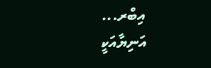އިބްރ...
އަނިޔާއަކީ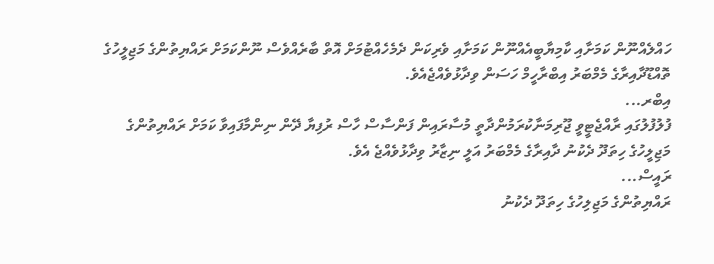ހައްލެއްނޫން ކަމަށާއި ކާމިޔާބީއެއްނޫން ކަމަށާއި ވެރިކަން ދެމެހެއްޓުމަށް އޮތް ބާރެއްވެސް ނޫންކަމަށް ރައްޔިތުންގެ މަޖިލީހުގެ ތޮއްޑޫދާއިރާގެ މެމްބަރު އިބްރާހީމް ހަސަން ވިދާޅުވެއްޖެއެވެ.
އިބްރ...
ފުލުފުލުގައި ރާއްޖެޓީވީ ޖޫރިމަނާކުރަމުންދާތީ މުސާރައިން ފަންސާސް ހާސް ރުފިޔާ ދޭން ނިންމާފައިވާ ކަމަށް ރައްޔިތުންގެ މަޖިލީހުގެ ހިތަދޫ ދެކުނު ދާއިރާގެ މެމްބަރު އަލީ ނިޒާރު ވިދާޅުވެއްޖެ އެވެ.
ރައީސް...
ރައްޔިތުންގެ މަޖިލިހުގެ ހިތަދޫ ދެކުނު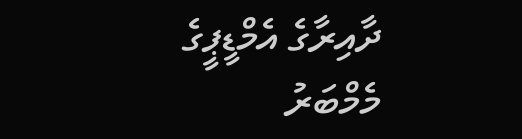ދާއިރާގެ އެމްޑީޕީގެ މެމްބަރު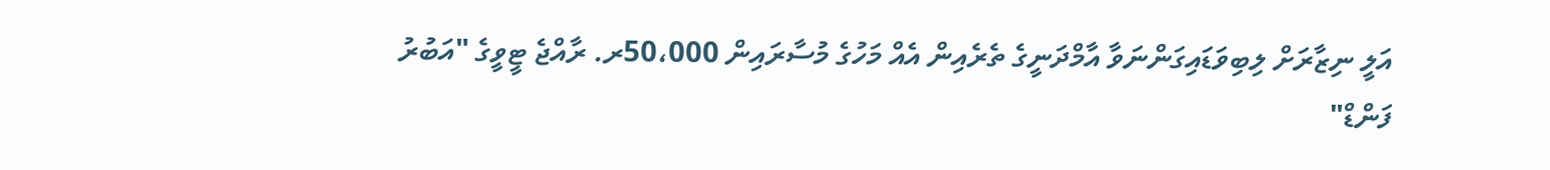އަލީ ނިޒާރަށް ލިބިވަޑައިގަންނަވާ އާމްދަނީގެ ތެރެއިން އެއް މަހުގެ މުސާރައިން 50،000ރ. ރާއްޖެ ޓީވީގެ "އަބުރު ފަންޑް"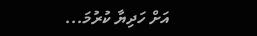އަށް ހަދިޔާ ކުރުމަ...